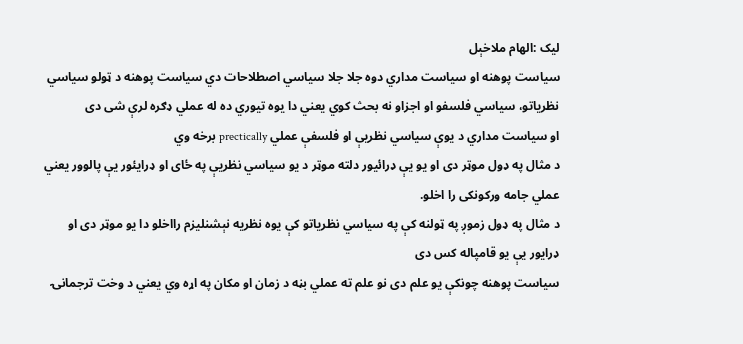لیک :الهام ملاخېل
سیاست پوهنه او سیاست مداري دوه جلا جلا سیاسي اصطلاحات دي سیاست پوهنه د ټولو سیاسي نظریاتو، سیاسي فلسفو او اجزاو نه بحث کوي یعني دا یوه تیوري ده له عملي ډګره لرې شی دی
او سیاست مداري د یوې سیاسي نظریې او فلسفې عملي prectically برخه وي
د مثال په ډول موټر دی او یو یې ډرائیور دلته موټر د یو سیاسي نظریې په ځای او ډرایئور یې پالوور یعني عملي جامه ورکونکی را اخلو.
د مثال په ډول زموږ په ټولنه کې په سیاسي نظریاتو کې یوه نظریه نېشنلیزم رااخلو دا یو موټر دی او ډرایور یې یو قامپاله کس دی
سیاست پوهنه چونکې یو علم دی نو علم ته عملي بڼه د زمان او مکان په اړه وي یعني د وخت ترجمانۍ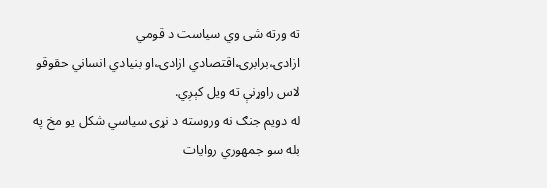ته ورته شی وي سیاست د قومي ازادۍ،برابرۍ،اقتصادي ازادۍ،او بنیادي انساني حقوقو لاس راوړنې ته ویل کېږي.
له دویم جنګ نه وروسته د نړۍ سیاسي شکل یو مخ په بله سو جمهوري روایات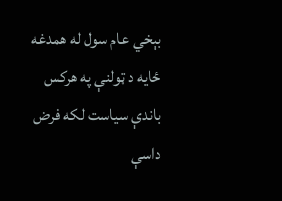بېخي عام سول له همدغه ځایه د ټولنې په هرکس باندې سیاست لکه فرض داسې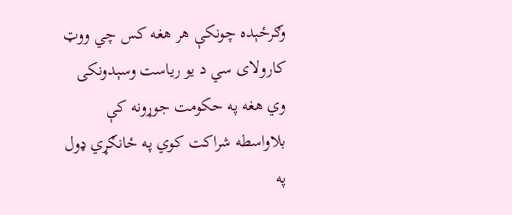وګرځېده چونکې هر هغه کس چي ووټ کارولای سي د یو ریاست وسېدونکی وي هغه په حکومت جوړونه کې بلاواسطه شراکت کوي په ځانګړي ډول په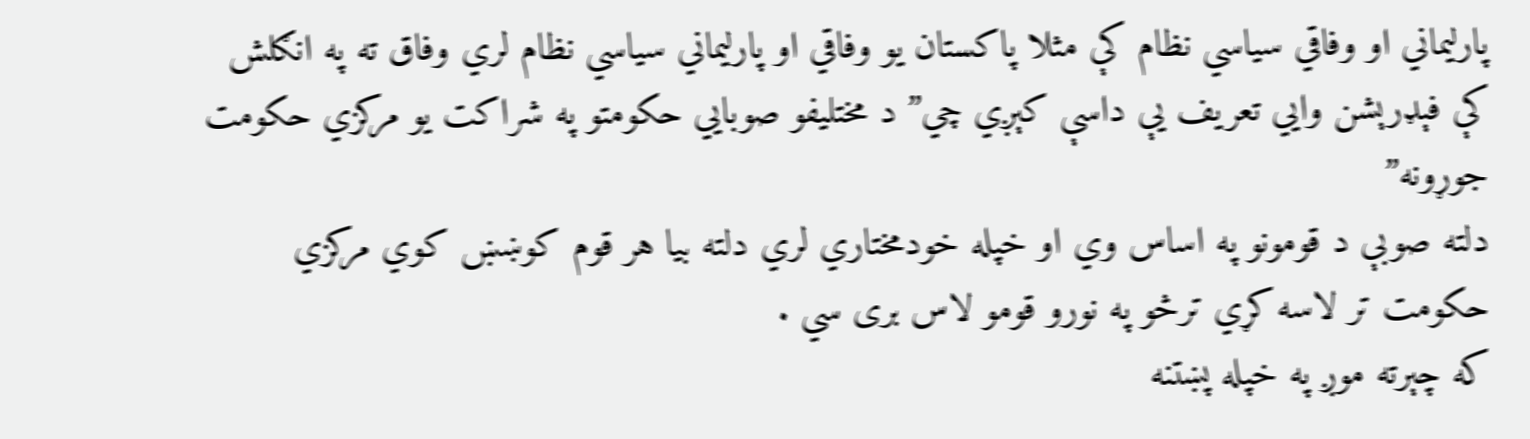پارلیماني او وفاقي سیاسي نظام کې مثلا پاکستان یو وفاقي او پارلیماني سیاسي نظام لري وفاق ته په انګلش کې فېډرېشن وایي تعریف یې داسې کېږي چي” د مختلیفو صوبایي حکومتو په شراکت یو مرکزي حکومت جوړونه”
دلته صوبې د قومونو په اساس وي او خپله خودمختاري لري دلته بیا هر قوم کوښښ کوي مرکزي حکومت تر لاسه کړي ترڅو په نورو قومو لاس بری سي .
که چېرته موږ په خپله پښتنه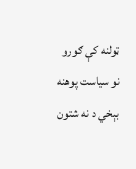ټولنه کې ګورو نو سیاست پوهنه بېخي د نه شتون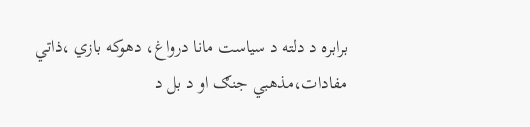برابره د دلته د سیاست مانا درواغ، دهوکه بازي ،ذاتي مفادات،مذهبي جنګ او د بل د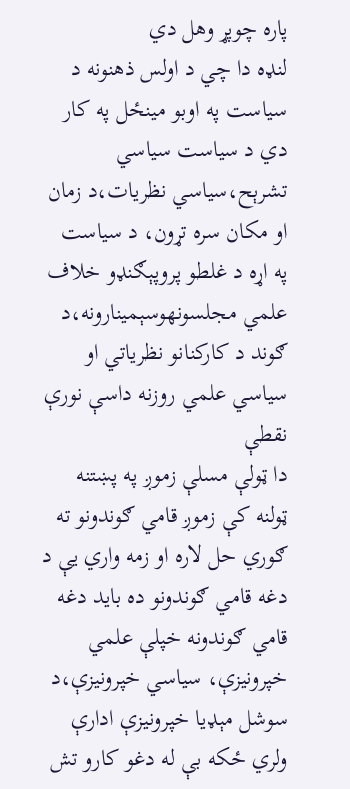پاره چوپړ وهل دي
لنډه دا چي د اولس ذهنونه د سیاست په اوبو مینځل په کار دي د سیاست سیاسي تشرېح،سیاسي نظریات،د زمان او مکان سره تړون، د سیاست په اړه د غلطو پروپېګنډو خلاف علمي مجلسونهوسېمینارونه،د ګوند د کارکنانو نظریاتي او سیاسي علمي روزنه داسې نورې نقطې
دا ټولې مسلې زموږ په پښتنه ټولنه کې زموږ قامي ګوندونو ته ګوري حل لاره او زمه واري یې د دغه قامي ګوندونو ده باید دغه قامي ګوندونه خپلې علمي خپرونیزې، سیاسي خپرونیزې،د سوشل مېډیا خپرونیزې ادارې ولري ځکه بې له دغو کارو تش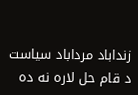زنداباد مرداباد سیاست د قام حل لاره نه ده